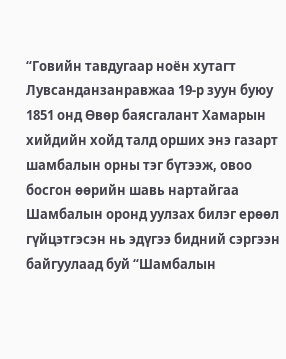“Говийн тавдугаар ноён хутагт Лувсанданзанравжаа 19-р зуун буюу 1851 онд Өвөр баясгалант Хамарын хийдийн хойд талд орших энэ газарт шамбалын орны тэг бүтээж, овоо босгон өөрийн шавь нартайгаа Шамбалын оронд уулзах билэг ерөөл гүйцэтгэсэн нь эдүгээ бидний сэргээн байгуулаад буй “Шамбалын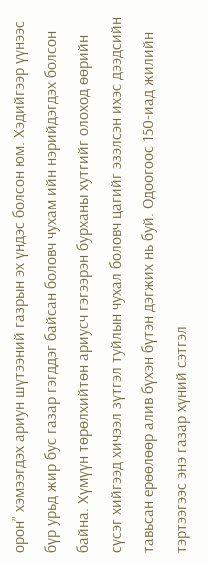орон” хэмээгдэх ариун шүтээний газрын эх үндэс болсон юм. Хэдийгээр үүнээс бүр урьд жир бус газар гэгддэг байсан боловч чухам ийн нэрийдэгдэх болсон байна. Хүмүүн төрөлхийтөн ариусч гэгээрэн бурханы хутгийг олоход өөрийн сүсэг хийгээд хичээл зүтгэл туйлын чухал боловч цагийг эзэлсэн ихэс дээдсийн тавьсан ерөөлөөр алив бүхэн бүтэн дэгжих нь буй. Одоогоос 150-иад жилийн тэртээгээс энэ газар хүний сэтгэл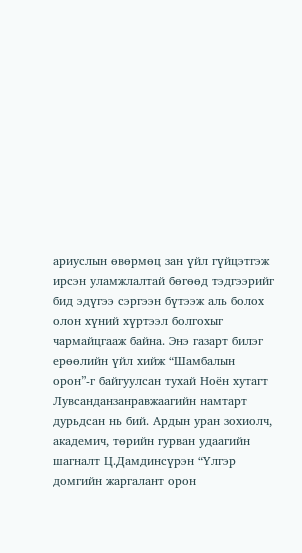ариуслын өвөрмөц зан үйл гүйцэтгэж ирсэн уламжлалтай бөгөөд тэдгээрийг бид эдүгээ сэргээн бүтээж аль болох олон хүний хүртээл болгохыг чармайцгааж байна. Энэ газарт билэг ерөөлийн үйл хийж “Шамбалын орон”-г байгуулсан тухай Ноён хутагт Лувсанданзанравжаагийн намтарт дурьдсан нь бий. Ардын уран зохиолч, академич, төрийн гурван удаагийн шагналт Ц.Дамдинсүрэн “Үлгэр домгийн жаргалант орон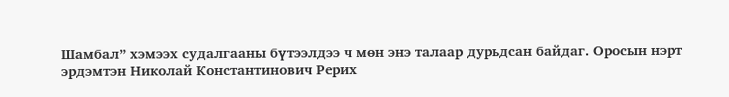Шамбал” хэмээх судалгааны бүтээлдээ ч мөн энэ талаар дурьдсан байдаг. Оросын нэрт эрдэмтэн Николай Константинович Рерих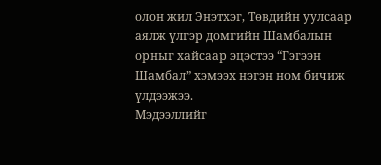олон жил Энэтхэг, Төвдийн уулсаар аялж үлгэр домгийн Шамбалын орныг хайсаар эцэстээ “Гэгээн Шамбал” хэмээх нэгэн ном бичиж үлдээжээ.
Мэдээллийг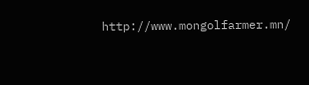http://www.mongolfarmer.mn/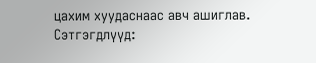цахим хуудаснаас авч ашиглав.
Сэтгэгдлүүд: